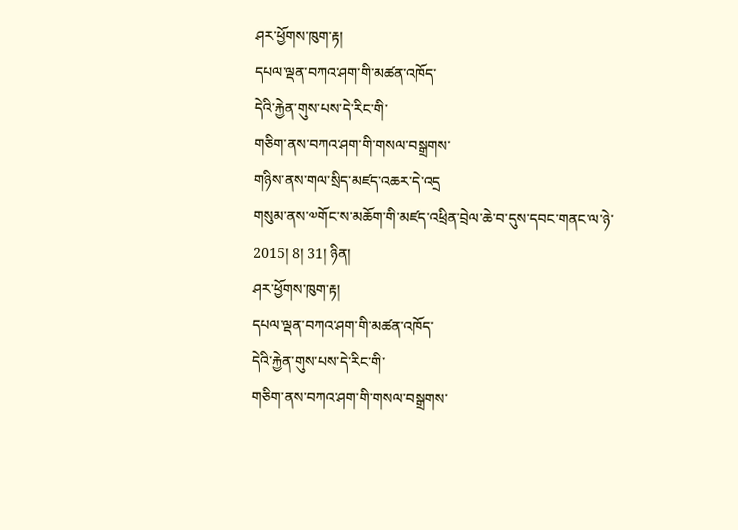ཤར་ཕྱོགས་ཁུག་རྟ།
དཔལ་ལྡན་བཀའ་ཤག་གི་མཚན་འཁོད་
དེའི་རྐྱེན་གུས་པས་དེ་རིང་གི་
གཅིག་ནས་བཀའ་ཤག་གི་གསལ་བསྒྲགས་
གཉིས་ནས་གལ་སྲིད་མཛད་འཆར་དེ་འདྲ
གསུམ་ནས་༧གོང་ས་མཆོག་གི་མཛད་འཕྲིན་བྲེལ་ཆེ་བ་དུས་དབང་གནང་ལ་ཉེ་
2015། 8། 31། ཉིན།
ཤར་ཕྱོགས་ཁུག་རྟ།
དཔལ་ལྡན་བཀའ་ཤག་གི་མཚན་འཁོད་
དེའི་རྐྱེན་གུས་པས་དེ་རིང་གི་
གཅིག་ནས་བཀའ་ཤག་གི་གསལ་བསྒྲགས་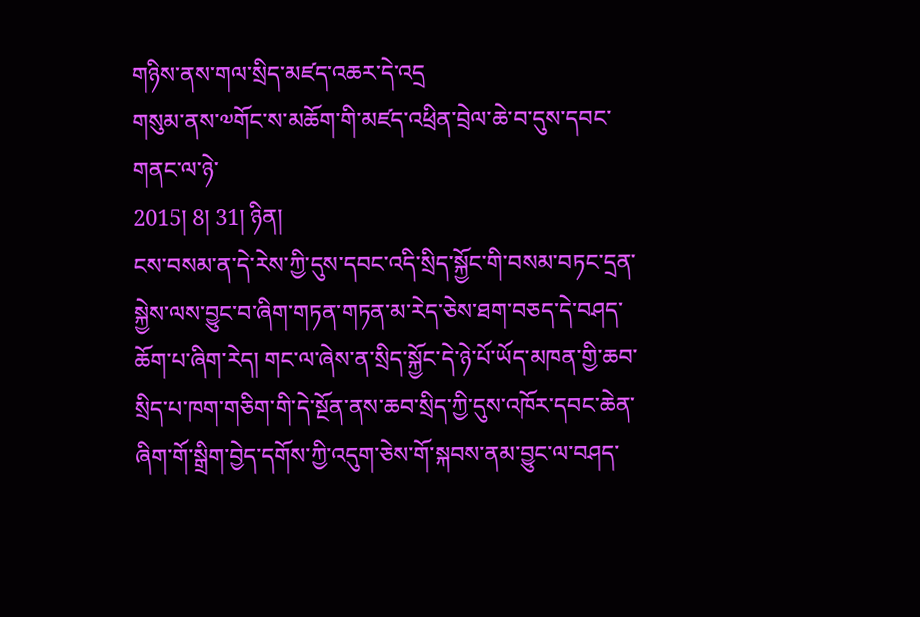གཉིས་ནས་གལ་སྲིད་མཛད་འཆར་དེ་འདྲ
གསུམ་ནས་༧གོང་ས་མཆོག་གི་མཛད་འཕྲིན་བྲེལ་ཆེ་བ་དུས་དབང་གནང་ལ་ཉེ་
2015། 8། 31། ཉིན།
ངས་བསམ་ན་དེ་རེས་ཀྱི་དུས་དབང་འདི་སྲིད་སྐྱོང་གི་བསམ་བཏང་དྲན་སྐྱེས་ལས་བྱུང་བ་ཞིག་གཏན་གཏན་མ་རེད་ཅེས་ཐག་བཅད་དེ་བཤད་ཆོག་པ་ཞིག་རེད། གང་ལ་ཞེས་ན་སྲིད་སྐྱོང་དེ་ཉེ་པོ་ཡོད་མཁན་གྱི་ཆབ་སྲིད་པ་ཁག་གཅིག་གི་དེ་སྔོན་ནས་ཆབ་སྲིད་ཀྱི་དུས་འཁོར་དབང་ཆེན་ཞིག་གོ་སྒྲིག་བྱེད་དགོས་ཀྱི་འདུག་ཅེས་གོ་སྐབས་ནམ་བྱུང་ལ་བཤད་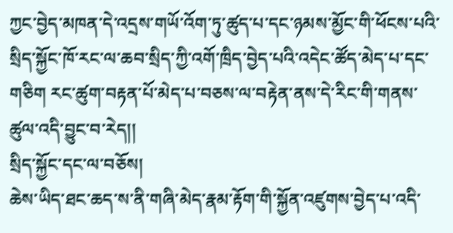ཀྱང་བྱེད་མཁན་དེ་འདྲས་གཡོ་འོག་ཏུ་ཚུད་པ་དང་ཉམས་མྱོང་གི་ཕོངས་པའི་སྲིད་སྐྱོང་ཁོ་རང་ལ་ཆབ་སྲིད་ཀྱི་འགོ་ཁྲིད་བྱེད་པའི་འདེང་ཚོད་མེད་པ་དང་གཅིག རང་ཚུག་བརྟན་པོ་མེད་པ་བཅས་ལ་བརྟེན་ནས་དེ་རིང་གི་གནས་ཚུལ་འདི་བྱུང་བ་རེད།།
སྲིད་སྐྱོང་དང་ལ་བཅོས།
ཆེས་ཡིད་ཐང་ཆད་ས་ནི་གཞི་མེད་རྣམ་རྟོག་གི་སྐྱོན་འཛུགས་བྱེད་པ་འདི་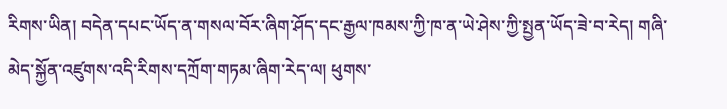རིགས་ཡིན། བདེན་དཔང་ཡོད་ན་གསལ་བོར་ཞིག་ཤོད་དང་རྒྱལ་ཁམས་ཀྱི་ཁ་ན་ཡེ་ཤེས་ཀྱི་སྤྱན་ཡོད་ཟེ་བ་རེད། གཞི་མེད་སྐྱོན་འཛུགས་འདི་རིགས་དཀྲོག་གཏམ་ཞིག་རེད་ལ། ཕུགས་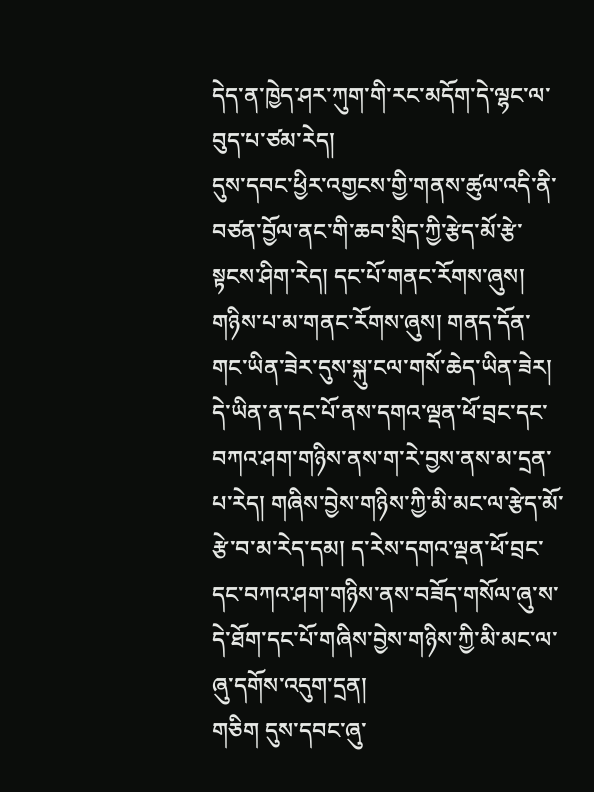དེད་ན་ཁྱེད་ཤར་ཀུག་གི་རང་མདོག་དེ་ལྷང་ལ་བུད་པ་ཙམ་རེད།
དུས་དབང་ཕྱིར་འགྱངས་གྱི་གནས་ཚུལ་འདི་ནི་བཙན་བྱོལ་ནང་གི་ཆབ་སྲིད་ཀྱི་རྩེད་མོ་རྩེ་སྟངས་ཤིག་རེད། དང་པོ་གནང་རོགས་ཞུས། གཉིས་པ་མ་གནང་རོགས་ཞུས། གནད་དོན་གང་ཡིན་ཟེར་དུས་སྐུ་ངལ་གསོ་ཆེད་ཡིན་ཟེར། དེ་ཡིན་ན་དང་པོ་ནས་དགའ་ལྡན་ཕོ་བྲང་དང་བཀའ་ཤག་གཉིས་ནས་ག་རེ་བྱས་ནས་མ་དྲན་པ་རེད། གཞིས་བྱེས་གཉིས་ཀྱི་མི་མང་ལ་རྩེད་མོ་རྩེ་བ་མ་རེད་དམ། ད་རེས་དགའ་ལྡན་ཕོ་བྲང་དང་བཀའ་ཤག་གཉིས་ནས་བཟོད་གསོལ་ཞུ་ས་དེ་ཐོག་དང་པོ་གཞིས་བྱེས་གཉིས་ཀྱི་མི་མང་ལ་ཞུ་དགོས་འདུག་དྲན།
གཅིག དུས་དབང་ཞུ་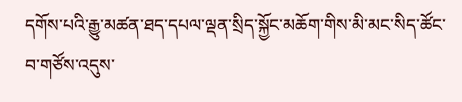དགོས་པའི་རྒྱུ་མཚན་ཐད་དཔལ་ལྡན་སྲིད་སྐྱོང་མཆོག་གིས་མི་མང་སིད་ཚོང་བ་གཙོས་འདུས་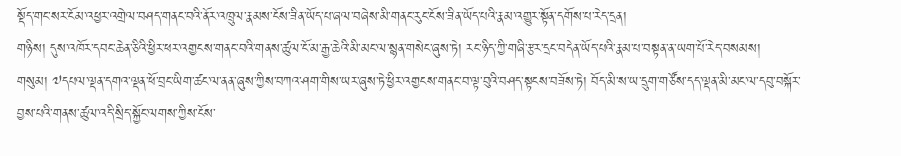སྡོད་གང་སར་ངོམ་འཕྱར་འགྲེལ་བཤད་གནང་བའི་ནོར་འཁྲུལ་རྣམས་ངོས་ཟིན་ཡོད་པ་ཞལ་བཞེས་མི་གནང་རུང་ངོས་ཟིན་ཡོད་པའི་རྣམ་འགྱུར་སྟོན་དགོས་པ་རེད་དྲན།
གཉིས། དུས་འཁོར་དབང་ཆེན་ཅིའི་ཕྱིར་ཕར་འགྱངས་གནང་བའི་གནས་ཚུལ་ངོ་མ་རྒྱ་ཆེའི་མི་མང་ལ་སྙན་གསེང་ཞུས་ཏེ། རང་ཉིད་ཀྱི་གཞི་རྩར་དྲང་བདེན་ཡོད་པའི་རྣམ་པ་བསྟན་ན་ཡག་པོ་རེད་བསམས།
གསུམ། ༧དཔལ་ལྡན་དགའ་ལྡན་ཕོ་བྲང་ཡིག་ཚང་ལ་ནན་ཞུས་ཀྱིས་བཀའ་ཤག་གིས་ཡར་ཞུས་ཏེ་ཕྱིར་འགྱངས་གནང་བ་ལྟ་བུའི་བཤད་སྟངས་བཟོས་ཏེ། བོད་མི་ས་ཡ་དྲུག་གཙོས་དད་ལྡན་མི་མང་ལ་དབུ་བསྐོར་བྱས་པའི་གནས་ཚུལ་འདི་སྲིད་སྐྱོང་ལགས་ཀྱིས་ངོས་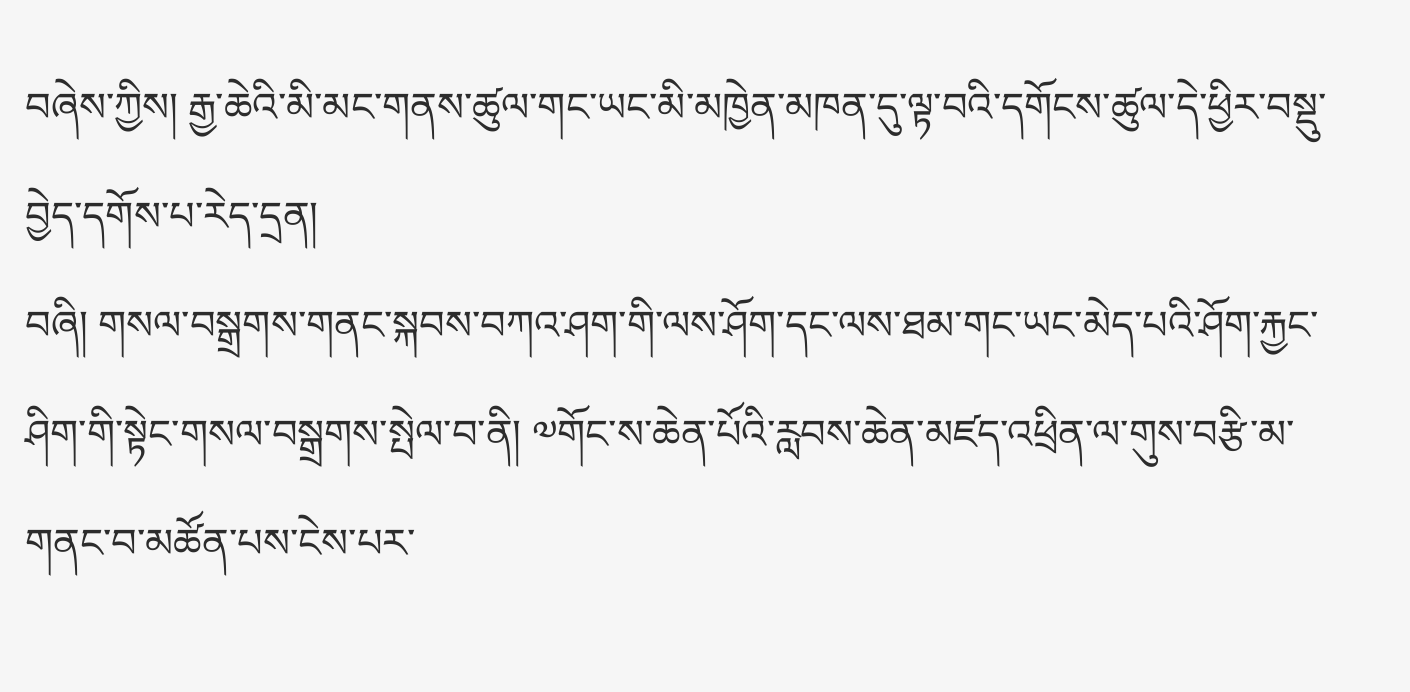བཞེས་ཀྱིས། རྒྱ་ཆེའི་མི་མང་གནས་ཚུལ་གང་ཡང་མི་མཁྱེན་མཁན་དུ་ལྟ་བའི་དགོངས་ཚུལ་དེ་ཕྱིར་བསྡུ་བྱེད་དགོས་པ་རེད་དྲན།
བཞི། གསལ་བསྒྲགས་གནང་སྐབས་བཀའ་ཤག་གི་ལས་ཤོག་དང་ལས་ཐམ་གང་ཡང་མེད་པའི་ཤོག་རྐྱང་ཤིག་གི་སྟེང་གསལ་བསྒྲགས་སྤེལ་བ་ནི། ༧གོང་ས་ཆེན་པོའི་རླབས་ཆེན་མཛད་འཕྲིན་ལ་གུས་བརྩི་མ་གནང་བ་མཚོན་པས་ངེས་པར་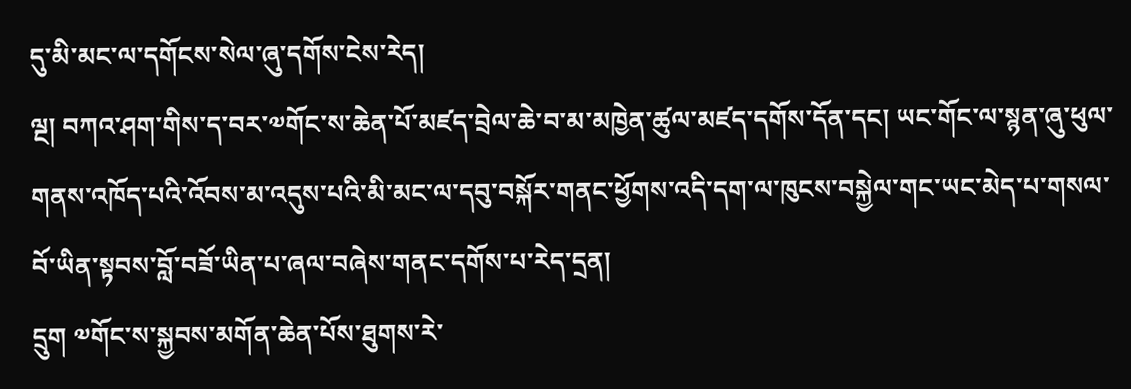དུ་མི་མང་ལ་དགོངས་སེལ་ཞུ་དགོས་ངེས་རེད།
ལྔ། བཀའ་ཤག་གིས་ད་བར་༧གོང་ས་ཆེན་པོ་མཛད་བྲེལ་ཆེ་བ་མ་མཁྱེན་ཚུལ་མཛད་དགོས་དོན་དང། ཡང་གོང་ལ་སྙན་ཞུ་ཕུལ་གནས་འཁོད་པའི་འོབས་མ་འདུས་པའི་མི་མང་ལ་དབུ་བསྐོར་གནང་ཕྱོགས་འདི་དག་ལ་ཁུངས་བསྐྱེལ་གང་ཡང་མེད་པ་གསལ་བོ་ཡིན་སྟབས་བློ་བཟོ་ཡིན་པ་ཞལ་བཞེས་གནང་དགོས་པ་རེད་དྲན།
དྲུག ༧གོང་ས་སྐྱབས་མགོན་ཆེན་པོས་ཐུགས་རེ་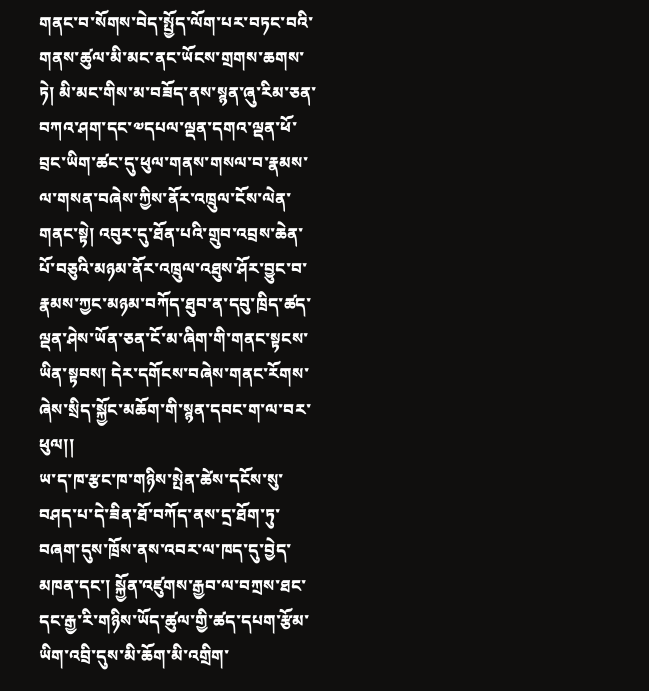གནང་བ་སོགས་བེད་སྤྱོད་ལོག་པར་བཏང་བའི་གནས་ཚུལ་མི་མང་ནང་ཡོངས་གྲགས་ཆགས་ཏེ། མི་མང་གིས་མ་བཟོད་ནས་སྙན་ཞུ་རིམ་ཅན་བཀའ་ཤག་དང་༧དཔལ་ལྡན་དགའ་ལྡན་ཕོ་བྲང་ཡིག་ཚང་དུ་ཕུལ་གནས་གསལ་བ་རྣམས་ལ་གསན་བཞེས་ཀྱིས་ནོར་འཁྲུལ་ངོས་ལེན་གནང་སྟེ། འབུར་དུ་ཐོན་པའི་གྲུབ་འབྲས་ཆེན་པོ་བཅུའི་མཉམ་ནོར་འཁྲུལ་འཐུས་ཤོར་བྱུང་བ་རྣམས་ཀྱང་མཉམ་བཀོད་ཐུབ་ན་དབུ་ཁྲིད་ཚད་ལྡན་ཤེས་ཡོན་ཅན་ངོ་མ་ཞིག་གི་གནང་སྟངས་ཡིན་སྟབས། དེར་དགོངས་བཞེས་གནང་རོགས་ཞེས་སྲིད་སྐྱོང་མཆོག་གི་སྙན་དབང་ག་ལ་བར་ཕུལ།།
ཡ་ད་ཁ་རྩང་ཁ་གཉིས་སྤེན་ཚེས་དངོས་སུ་བཤད་པ་དེ་ཟིན་ཐོ་བཀོད་ནས་དྲ་ཐོག་ཏུ་བཞག་དུས་ཁྲོས་ནས་འབར་ལ་ཁད་དུ་བྱེད་མཁན་དང་། སྐྱོན་འཛུགས་རྒྱབ་ལ་བཀྲས་ཐང་དང་རྒྱ་རི་གཉིས་ཡོད་ཚུལ་གྱི་ཚད་དཔག་རྩོམ་ཡིག་འབྲི་དུས་མི་ཆོག་མི་འགྲིག་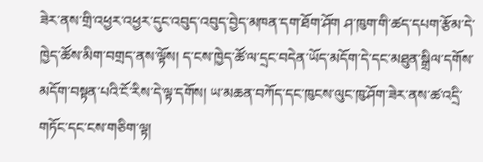ཟེར་ནས་གྲི་འཕྱར་འཕྱར་དུང་འབུད་འབུད་བྱེད་མཁན་དག་ཐོག་ཤོག ཤ་ཁུག་གི་ཚད་དཔག་རྩོམ་དེ་ཁྱེད་ཚོས་མིག་བགྲད་ནས་ལྟོས། ད་ངས་ཁྱེད་ཚོ་ལ་དྲང་བདེན་ཡོད་མདོག་དེ་དང་མཐུན་སྒྲིལ་དགོས་མདོག་བསྟན་པའི་ངོ་རིས་དེ་ལྟ་དགོས། ཡ་མཆན་བཀོད་དང་ཁུངས་ལུང་ཁུ་ཤོག་ཟེར་ནས་ཚ་འདྲི་གཏོང་དང་ངས་གཅིག་ལྟ།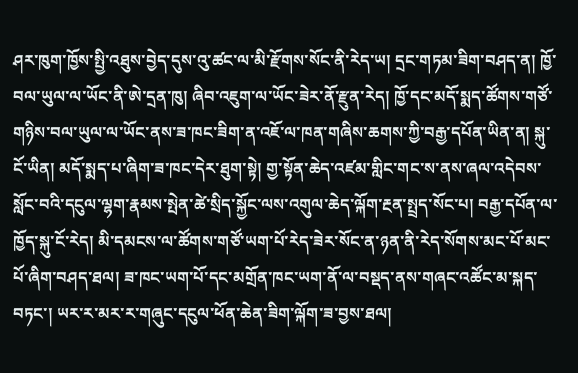ཤར་ཁུག་ཁྱོས་སྤྱི་འཐུས་བྱེད་དུས་འུ་ཚང་ལ་མི་རྫོགས་སོང་ནི་རེད་ཡ། དྲང་གཏམ་ཟིག་བཤད་ན། ཁྱོ་བལ་ཡུལ་ལ་ཡོང་ནི་ཨེ་དྲན་ཁུ། ཞིབ་འཇུག་ལ་ཡོང་ཟེར་ནོ་རྫུན་རེད། ཁྱོ་དང་མདོ་སྨད་ཚོགས་གཙོ་གཉིས་བལ་ཡུལ་ལ་ཡོང་ནས་ཟ་ཁང་ཟིག་ན་འཇོ་ལ་ཁན་གཞིས་ཆགས་ཀྱི་བརྒྱ་དཔོན་ཡིན་ན། སྐུ་ངོ་ཡིན། མདོ་སྨད་པ་ཞིག་ཟ་ཁང་དེར་ཐུག་སྟེ། གྱ་སྟོན་ཆེད་འཛམ་གླིང་གང་ས་ནས་ཞལ་འདེབས་སློང་བའི་དངུལ་ལྷག་རྣམས་སྤེན་ཚེ་སྲིད་སྐྱོང་ལས་འགུལ་ཆེད་ལྐོག་རྔན་སྤྲད་སོང་པ། བརྒྱ་དཔོན་ལ་ཁྱོད་སྐུ་ངོ་རེད། མི་དམངས་ལ་ཚོགས་གཙོ་ཡག་པོ་རེད་ཟེར་སོང་ན་ཉན་ནི་རེད་སོགས་མང་པོ་མང་པོ་ཞིག་བཤད་ཐལ། ཟ་ཁང་ཡག་པོ་དང་མགྲོན་ཁང་ཡག་ནོ་ལ་བསྡད་ནས་གཞང་འཚོང་མ་སྐད་བཏང་། ཡར་ར་མར་ར་གཞུང་དངུལ་ཕོན་ཆེན་ཟིག་ལྐོག་ཟ་བྱས་ཐལ།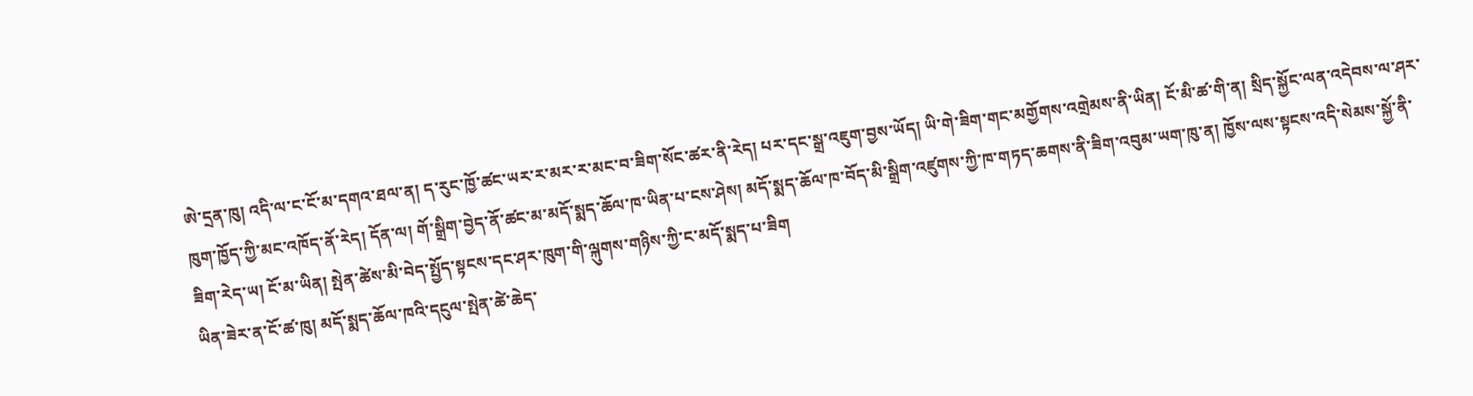ཨེ་དྲན་ཁུ། འདི་ལ་ང་ངོ་མ་དགའ་ཐལ་ན། ད་རུང་ཁྱོ་ཚང་ཡར་ར་མར་ར་མང་བ་ཟིག་སོང་ཚར་ནི་རེད། པར་དང་སྒྲ་འཇུག་བྱས་ཡོད། ཡི་གེ་ཟིག་གང་མགྱོགས་འགྲེམས་ནི་ཡིན། ངོ་མི་ཚ་གི་ན། སྲིད་སྐྱོང་ལན་འདེབས་ལ་ཤར་ཁུག་ཁྱོད་ཀྱི་མང་འཁོད་ནོ་རེད། དོན་ལ། གོ་སྒྲིག་བྱེད་ནོ་ཚང་མ་མདོ་སྨད་ཆོལ་ཁ་ཡིན་པ་ངས་ཤེས། མདོ་སྨད་ཆོལ་ཁ་བོད་མི་སྒྲིག་འཛུགས་ཀྱི་ཁ་གཏད་ཆགས་ནི་ཟིག་འབུམ་ཡག་ཁུ་ན། ཁྱོས་ལས་སྟངས་འདི་སེམས་སྐྱོ་ནི་ཟིག་རེད་ཡ། ངོ་མ་ཡིན། སྤེན་ཚེས་མི་བེད་སྤྱོད་སྟངས་དང་ཤར་ཁུག་གི་ལྐུགས་གཉིས་ཀྱི་ང་མདོ་སྨད་པ་ཟིག
ཡིན་ཟེར་ན་ངོ་ཚ་ཁུ། མདོ་སྨད་ཆོལ་ཁའི་དངུལ་སྤེན་ཚེ་ཆེད་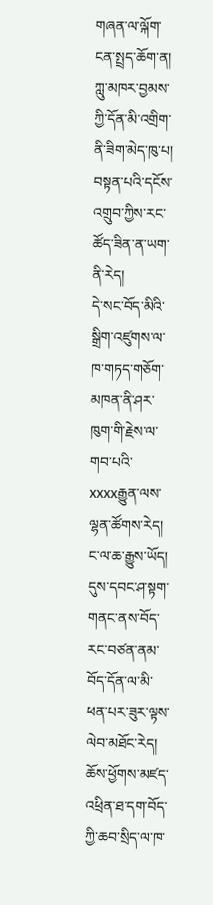གཞན་ལ་ལྐོག་ངན་སྤྲད་ཆོག་ན། ཀླུ་མཁར་བྱམས་ཀྱི་དོན་མི་འགྲིག་ནི་ཟིག་མེད་ཁུ་པ། བསྟན་པའི་དངོས་འགྲུབ་ཀྱིས་རང་ཚོད་ཟིན་ན་ཡག་ནི་རེད།
དེ་སང་བོད་མིའི་སྒྲིག་འཛུགས་ལ་ཁ་གཏད་གཅོག་མཁན་ནི་ཤར་ཁུག་གི་རྗེས་ལ་གབ་པའི་xxxxརྒྱུན་ལས་ལྷན་ཚོགས་རེད། ང་ལ་ཆ་རྒྱུས་ཡོད།
དུས་དབང་ཤ་སྟག་གནང་ནས་བོད་རང་བཙན་ནམ་བོད་དོན་ལ་མི་ཕན་པར་ཟུར་ལྟས་ལེབ་མཐོང་རེད། ཆོས་ཕྱོགས་མཛད་འཕྲིན་ཐ་དག་བོད་ཀྱི་ཆབ་སྲིད་ལ་ཁ་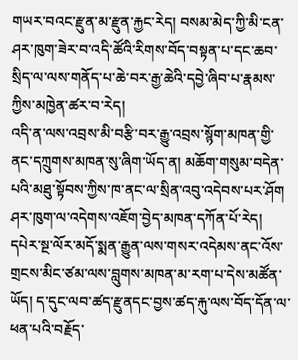གཡར་བའང་རྫུན་མ་རྫུན་རྐྱང་རེད། བསམ་མེད་ཀྱི་མི་ངན་ཤར་ཁུག་ཟེར་བ་འདི་ཚོའི་རིགས་བོད་བསྟན་པ་དང་ཆབ་སྲིད་ལ་ལས་གནོད་པ་ཆེ་བར་རྒྱ་ཆེའི་དབྱེ་ཞིབ་པ་རྣམས་ཀྱིས་མཁྱེན་ཚར་བ་རེད།
འདི་ན་ལས་འབྲས་མི་བརྩི་བར་རྒྱུ་འབྲས་སྙོག་མཁན་གྱི་ནང་དཀྲུགས་མཁན་སུ་ཞིག་ཡོད་ན། མཆོག་གསུམ་བདེན་པའི་མཐུ་སྟོབས་ཀྱིས་ཁ་ནང་ལ་སྲིན་འབུ་འདེབས་པར་ཤོག
ཤར་ཁུག་ལ་འདེགས་འཇོག་བྱེད་མཁན་དཀོན་པོ་རེད། དཔེར་སྔ་ལོར་མདོ་སྨན་རྒྱུན་ལས་གསར་འདེམས་ནང་འོས་གྲངས་མིང་ཙམ་ལས་བླུགས་མཁན་མ་རག་པ་དེས་མཚོན་ཡོད། ད་དུང་ལབ་ཚད་རྫུནདང་བྱས་ཚད་རྐུ་ལས་བོད་དོན་ལ་ཕན་པའི་བརྗོད་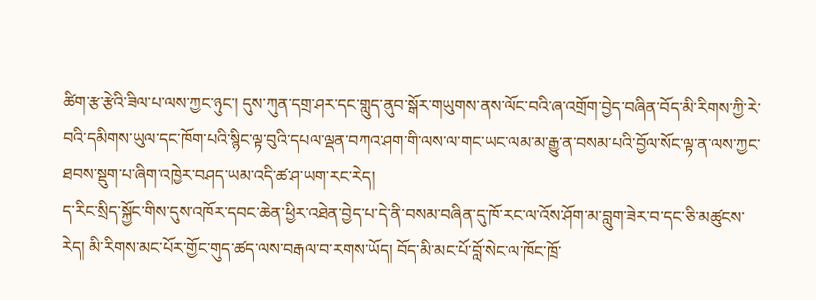ཚིག་རྩ་རྩེའི་ཟིལ་པ་ལས་ཀྱང་ཉུང་། དུས་ཀུན་དགྲ་ཤར་དང་གླུད་ནུབ་སྒོར་གཡུགས་ནས་ལོང་བའི་ཞ་འགྲོག་བྱེད་བཞིན་བོད་མི་རིགས་ཀྱི་རེ་བའི་དམིགས་ཡུལ་དང་ཁོག་པའི་སྙིང་ལྟ་བུའི་དཔལ་ལྡན་བཀའ་ཤག་གི་ལས་ལ་གང་ཡང་ལམ་མ་རྒྱུ་ན་བསམ་པའི་བྱོལ་སོང་ལྟ་ན་ལས་ཀྱང་ཐབས་སྡུག་པ་ཞིག་འཁྱེར་བཤད་ཡམ་འདི་ཚ་ཤ་ཡག་རང་རེད།
ད་རིང་སྲིད་སྐྱོང་གིས་དུས་འཁོར་དབང་ཆེན་ཕྱིར་འཐེན་བྱེད་པ་དེ་ནི་བསམ་བཞིན་དུ་ཁོ་རང་ལ་འོས་ཤོག་མ་བླུག་ཟེར་བ་དང་ཅི་མཚུངས་རེད། མི་རིགས་མང་པོར་གྱོང་གུད་ཚད་ལས་བརྒལ་བ་རགས་ཡོད། བོད་མི་མང་པོ་བློ་སེང་ལ་ཁོང་ཁྲོ་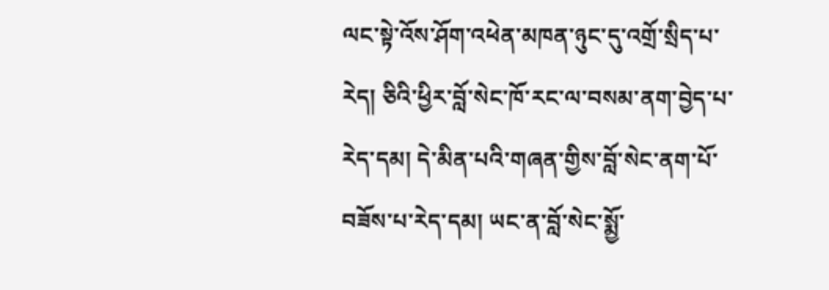ལང་སྟེ་འོས་ཤོག་འཕེན་མཁན་ཉུང་དུ་འགྲོ་སྲིད་པ་རེད། ཅིའི་ཕྱིར་བློ་སེང་ཁོ་རང་ལ་བསམ་ནག་བྱེད་པ་རེད་དམ། དེ་མིན་པའི་གཞན་གྱིས་བློ་སེང་ནག་པོ་བཟོས་པ་རེད་དམ། ཡང་ན་བློ་སེང་སྨྱོ་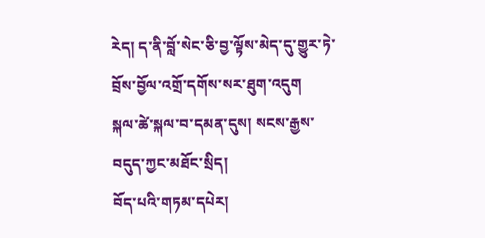རེད། ད་ནི་བློ་སེང་ཅི་བྱ་ལྟོས་མེད་དུ་གྱུར་ཏེ་བྲོས་བྱོལ་འགྲོ་དགོས་སར་ཐུག་འདུག
སྐལ་ཚེ་སྐལ་བ་དམན་དུས། སངས་རྒྱས་བདུད་ཀྱང་མཐོང་སྲིད།
བོད་པའི་གཏམ་དཔེར།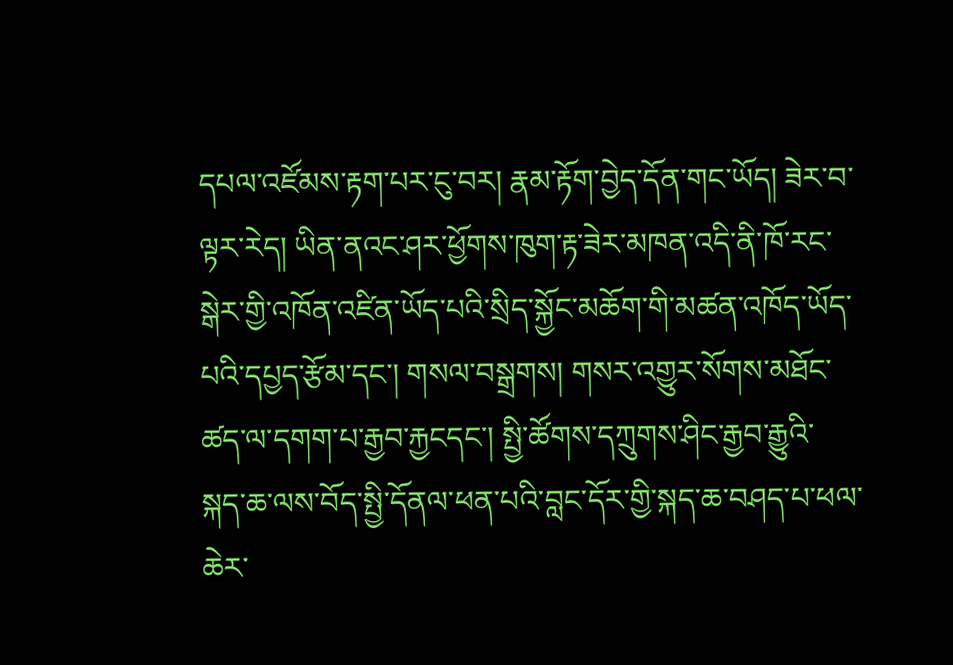དཔལ་འཛོམས་རྟག་པར་ངུ་བར། རྣམ་རྟོག་བྱེད་དོན་གང་ཡོད། ཟེར་བ་ལྟར་རེད། ཡིན་ནའང་ཤར་ཕྱོགས་ཁུག་རྟ་ཟེར་མཁན་འདི་ནི་ཁོ་རང་སྒེར་གྱི་འཁོན་འཛིན་ཡོད་པའི་སྲིད་སྐྱོང་མཆོག་གི་མཚན་འཁོད་ཡོད་པའི་དཔྱད་རྩོམ་དང་། གསལ་བསྒྲགས། གསར་འགྱུར་སོགས་མཐོང་ཚད་ལ་དགག་པ་རྒྱབ་རྐྱངདང་། སྤྱི་ཚོགས་དཀྲུགས་ཤིང་རྒྱབ་རྒྱུའི་སྐད་ཆ་ལས་བོད་སྤྱི་དོནལ་ཕན་པའི་བླང་དོར་གྱི་སྐད་ཆ་བཤད་པ་ཕལ་ཆེར་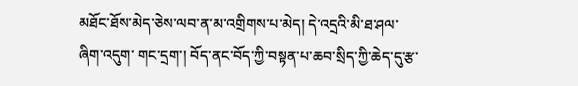མཐོང་ཐོས་མེད་ཅེས་ལབ་ན་མ་འགྲིགས་པ་མེད། དེ་འདྲའི་མི་ཐ་ཤལ་ཞིག་འདུག་ གང་དྲག་། བོད་ནང་བོད་ཀྱི་བསྟན་པ་ཆབ་སྲིད་ཀྱི་ཆེད་དུ་རྩ་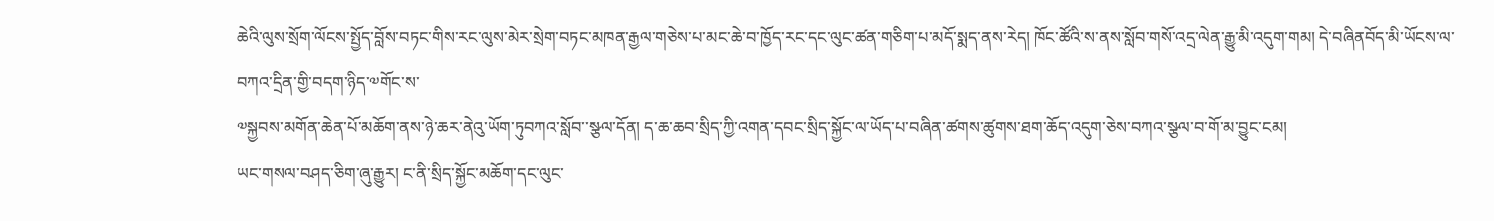ཆེའི་ལུས་སྲོག་ལོངས་སྤྱོད་བློས་བཏང་གིས་རང་ལུས་མེར་སྲེག་བཏང་མཁན་རྒྱལ་གཅེས་པ་མང་ཆེ་བ་ཁྱོད་རང་དང་ལུང་ཚན་གཅིག་པ་མདོ་སྨད་ནས་རེད། ཁོང་ཚོའི་ས་ནས་སློབ་གསོ་འདྲ་ལེན་རྒྱུ་མི་འདུག་གམ། དེ་བཞིནབོད་མི་ཡོངས་ལ་བཀའ་དྲིན་གྱི་བདག་ཉིད་༧གོང་ས་
༧སྐྱབས་མགོན་ཆེན་པོ་མཆོག་ནས་ཉེ་ཆར་ནེའུ་ཡོག་ཏུབཀའ་སློབ་་སྩལ་དོན། ད་ཆ་ཆབ་སྲིད་ཀྱི་འགན་དབང་སྲིད་སྐྱོང་ལ་ཡོད་པ་བཞིན་ཚགས་ཚུགས་ཐག་ཆོད་འདུག་ཅེས་བཀའ་སྩལ་བ་གོ་མ་བྱུང་ངམ།
ཡང་གསལ་བཤད་ཅིག་ཞུ་རྒྱུར། ང་ནི་སྲིད་སྐྱོང་མཆོག་དང་ལུང་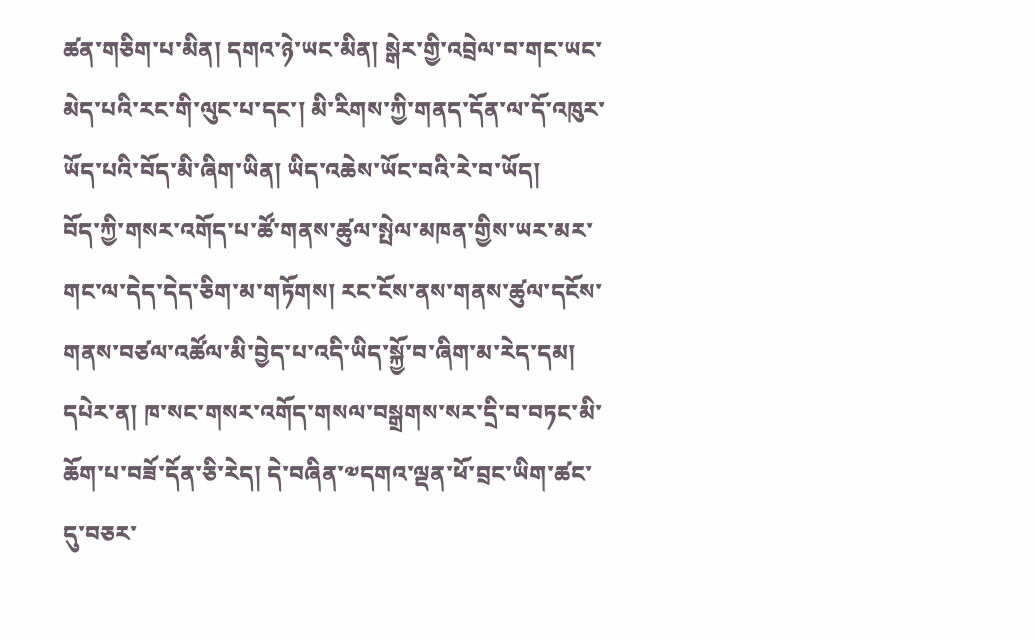ཚན་གཅིག་པ་མིན། དགའ་ཉེ་ཡང་མིན། སྒེར་གྱི་འབྲེལ་བ་གང་ཡང་མེད་པའི་རང་གི་ལུང་པ་དང་། མི་རིགས་ཀྱི་གནད་དོན་ལ་དོ་འཁུར་ཡོད་པའི་བོད་མི་ཞིག་ཡིན། ཡིད་འཆེས་ཡོང་བའི་རེ་བ་ཡོད།
བོད་ཀྱི་གསར་འགོད་པ་ཚོ་གནས་ཚུལ་སྤེལ་མཁན་གྱིས་ཡར་མར་གང་ལ་དེད་དེད་ཅིག་མ་གཏོགས། རང་ངོས་ནས་གནས་ཚུལ་དངོས་གནས་བཙལ་འཚོལ་མི་བྱེད་པ་འདི་ཡིད་སྐྱོ་བ་ཞིག་མ་རེད་དམ། དཔེར་ན། ཁ་སང་གསར་འགོད་གསལ་བསྒྲགས་སར་དྲི་བ་བཏང་མི་ཆོག་པ་བཟོ་དོན་ཅི་རེད། དེ་བཞིན་༧དགའ་ལྡན་ཕོ་བྲང་ཡིག་ཚང་དུ་བཅར་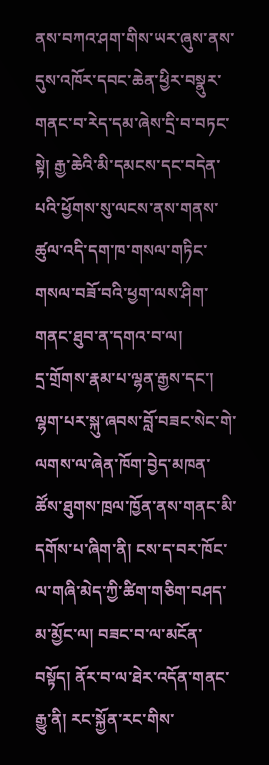ནས་བཀའ་ཤག་གིས་ཡར་ཞུས་ནས་དུས་འཁོར་དབང་ཆེན་ཕྱིར་བསྣུར་གནང་བ་རེད་དམ་ཞེས་དྲི་བ་བཏང་སྟེ། རྒྱ་ཆེའི་མི་དམངས་དང་བདེན་པའི་ཕྱོགས་སུ་ལངས་ནས་གནས་ཚུལ་འདི་དག་ཁ་གསལ་གཏིང་གསལ་བཟོ་བའི་ཕྱག་ལས་ཤིག་གནང་ཐུབ་ན་དགའ་བ་ལ།
དྲ་གྲོགས་རྣམ་པ་ལྷན་རྒྱས་དང་། ལྷག་པར་སྐུ་ཞབས་བློ་བཟང་སེང་གེ་ལགས་ལ་ཞེན་ཁོག་བྱེད་མཁན་ཚོས་ཐུགས་ཁྲལ་ཁྱོན་ནས་གནང་མི་དགོས་པ་ཞིག་ནི། ངས་ད་བར་ཁོང་ལ་གཞི་མེད་ཀྱི་ཚིག་གཅིག་བཤད་མ་མྱོང་ལ། བཟང་བ་ལ་མངོན་བསྟོད། ནོར་བ་ལ་ཐེར་འདོན་གནང་རྒྱུ་ནི། རང་སྐྱོན་རང་གིས་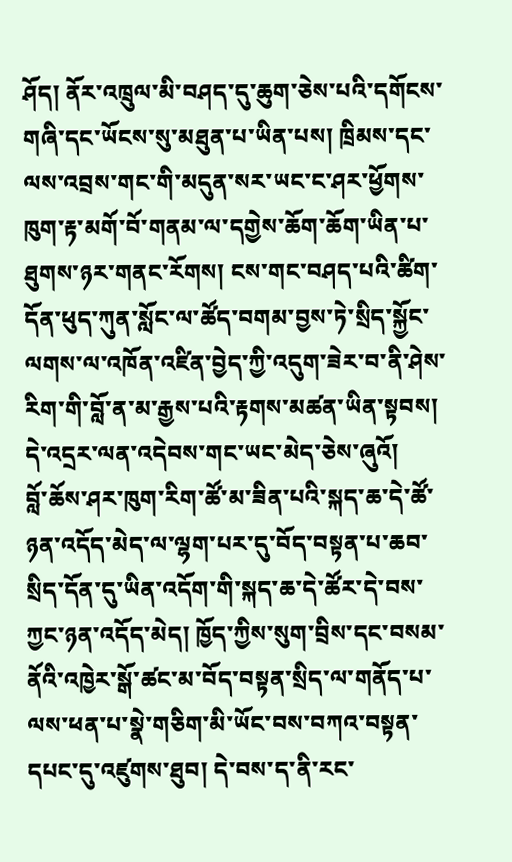ཤོད། ནོར་འཁྲུལ་མི་བཤད་དུ་ཆུག་ཅེས་པའི་དགོངས་གཞི་དང་ཡོངས་སུ་མཐུན་པ་ཡིན་པས། ཁྲིམས་དང་ལས་འབྲས་གང་གི་མདུན་སར་ཡང་ང་ཤར་ཕྱོགས་ཁུག་རྟ་མགོ་བོ་གནམ་ལ་དགྱེས་ཆོག་ཆོག་ཡིན་པ་ཐུགས་ཉར་གནང་རོགས། ངས་གང་བཤད་པའི་ཚིག་དོན་ཕུད་ཀུན་སློང་ལ་ཚོད་བགམ་བྱས་ཏེ་སྲིད་སྐྱོང་ལགས་ལ་འཁོན་འཛིན་བྱེད་ཀྱི་འདུག་ཟེར་བ་ནི་ཤེས་རིག་གི་བློ་ན་མ་རྒྱས་པའི་རྟགས་མཚན་ཡིན་སྟབས། དེ་འདྲར་ལན་འདེབས་གང་ཡང་མེད་ཅེས་ཞུའོ།
བློ་ཆོས་ཤར་ཁུག་རིག་ཚོ་མ་ཟིན་པའི་སྐད་ཆ་དེ་ཚོ་ཉན་འདོད་མེད་ལ་ལྷག་པར་དུ་བོད་བསྟན་པ་ཆབ་སྲིད་དོན་དུ་ཡིན་འདོག་གི་སྐད་ཆ་དེ་ཚོར་དེ་བས་ཀྱང་ཉན་འདོད་མེད། ཁྱོད་ཀྱིས་སུག་བྲིས་དང་བསམ་ནོའི་འཁྱེར་སྒོ་ཚང་མ་བོད་བསྟན་སྲིད་ལ་གནོད་པ་ལས་ཕན་པ་སྣེ་གཅིག་མི་ཡོང་བས་བཀའ་བསྟན་དཔང་དུ་འཛུགས་ཐུབ། དེ་བས་ད་ནི་རང་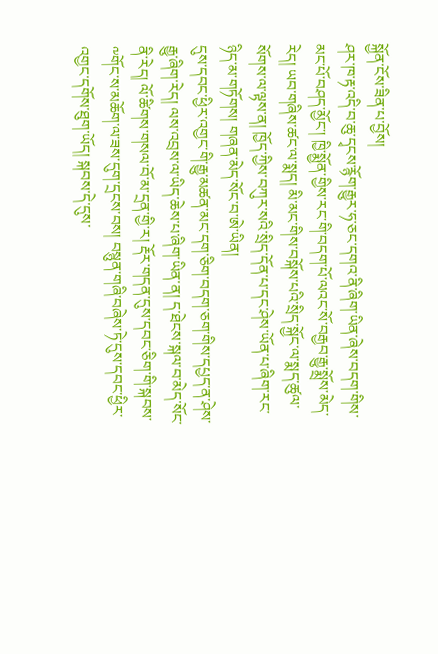སྐྱོན་ངོས་ཟིན་པ་བྱོས།
ཤར་ཁ་རྟ་འདི་བ་ཆུ་དྭངས་རྙོག་རྒྱུར་ཧ་ཅང་དགའ་ནི་ཞིག་ཡིན་ཞེས་བདག་གིས་མང་པོ་བཤད་མྱོང་། ཁྱི་སྨྱོན་གྱིས་རང་གི་བདག་པོ་ལའང་སོ་བརྒྱབ་རྒྱུ་སྨྲོས་མེད་རེད། ཡབ་གཞིས་ཚང་ལ་སྨད། མི་མང་གིས་བསྐོས་པའི་སྲིད་སྐྱོང་ལ་སྨད་ཚུལ་སོགས་ལ་ལྟས་ན། ཁྱོད་ཀྱིས་བཀུར་སའི་སྲིད་དོན་པ་དང་ཤེས་ཡོན་པ་ཞིག་རང་ཉིད་མ་གཏོགས། གཞན་མེད་སོང་བ་ཨེ་ཡིན།
དུས་དབང་ཕྱིར་འགྱང་གི་རྒྱུ་མཚན་མང་དག་ཅིག་བདག་ཅག་གིས་དཔྱད་ན་ཤེས་རྒྱུ་ཞིག་རེད། ལས་འབྲས་ལ་ཡིད་ཆེས་པ་ཞིག་ཡིན་ན། ད་ཐེངས་སྐལ་བ་མེད་སོང་ནི་རེད། ལོ་ཚིགས་གསལ་བོ་མ་དྲན་གྱི་ར། རྡོར་གདན་དུས་དབང་ཅིག་གི་སྐབས་༸གོང་ས་མཆོག་ལ་ཟས་དུག་དྲངས་བས། བསྙུན་གཞི་བཞེས་ཏེ་དུས་དབང་ཕྱིར་འགྱང་དགོས་ཐུག་ཡོད། སྐབས་དེ་དུས་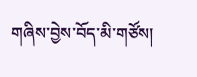གཞིས་བྱེས་བོད་མི་གཙོས།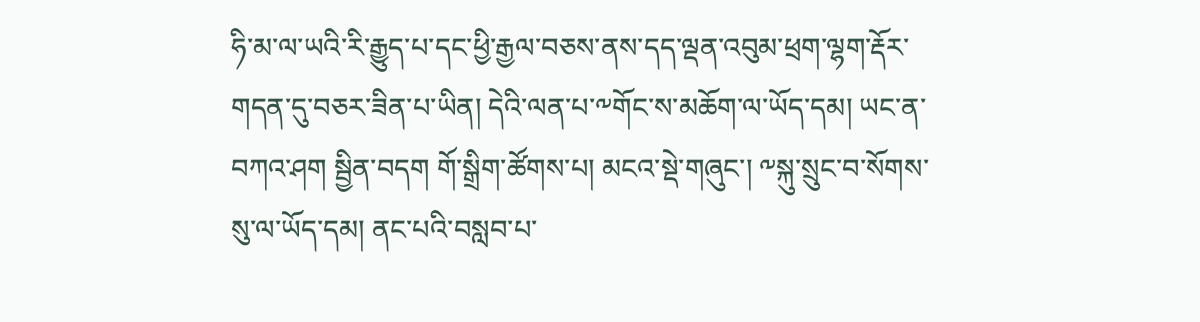ཧི་མ་ལ་ཡའི་རི་རྒྱུད་པ་དང་ཕྱི་རྒྱལ་བཅས་ནས་དད་ལྡན་འབུམ་ཕྲག་ལྷག་རྡོར་གདན་དུ་བཅར་ཟིན་པ་ཡིན། དེའི་ལན་པ་༸གོང་ས་མཆོག་ལ་ཡོད་དམ། ཡང་ན་བཀའ་ཤག སྦྱིན་བདག གོ་སྒྲིག་ཚོགས་པ། མངའ་སྡེ་གཞུང་། ༸སྐུ་སྲུང་བ་སོགས་སུ་ལ་ཡོད་དམ། ནང་པའི་བསླབ་པ་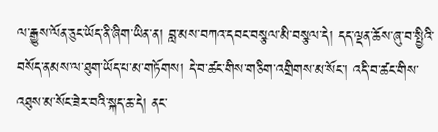ལ་རྒྱུས་ལོན་ཅུང་ཡོད་ནི་ཞིག་ཡིན་ན། བླ་མས་བཀའ་དབང་བསྩལ་མི་བསྩལ་དེ། དད་ལྡན་ཆོས་ཞུ་བ་སྤྱིའི་བསོད་ནམས་ལ་ཐུག་ཡོད་པ་མ་གཏོགས། དེ་བ་ཚང་གིས་གཅིག་འགྲིགས་མ་སོང་། འདི་བ་ཚང་གིས་འཐུས་མ་སོང་ཟེར་བའི་སྐད་ཆ་དེ། ནང་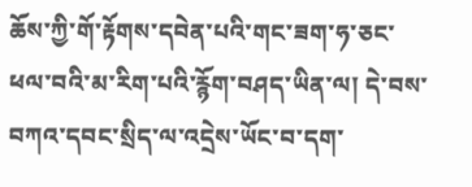ཆོས་ཀྱི་གོ་རྟོགས་དབེན་པའི་གང་ཟག་ཧ་ཅང་ཕལ་བའི་མ་རིག་པའི་རྙོག་བཤད་ཡིན་ལ། དེ་བས་བཀའ་དབང་སྲིད་ལ་འདྲེས་ཡོང་བ་དག་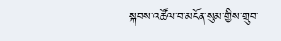སྐབས་འཚོལ་བ་མངོན་སུམ་གྱིས་གྲུབ་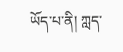ཡོད་པ་ནི། ཀླད་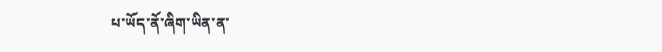པ་ཡོད་ནོ་ཞིག་ཡིན་ན་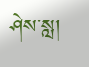ཤེས་སླ།